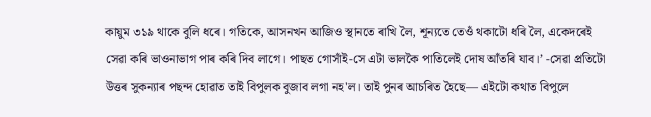কায়ুম ৩১৯ থাকে বুলি ধৰে। গতিকে, আসনখন আজিও স্থানতে ৰাখি লৈ, শূন্যতে তেওঁ থকাটো ধৰি লৈ, একেদৰেই সেৱা কৰি ভাওনাভাগ পাৰ কৰি দিব লাগে। পাছত গোসাঁই-সে এটা ভালকৈ পাতিলেই দোষ আঁতৰি যাব।’ -সেৱা প্ৰতিটো উত্তৰ সুকন্যাৰ পছন্দ হোৱাত তাই বিপুলক বুজাব লগা নহ'ল। তাই পুনৰ আচৰিত হৈছে— এইটো কথাত বিপুলে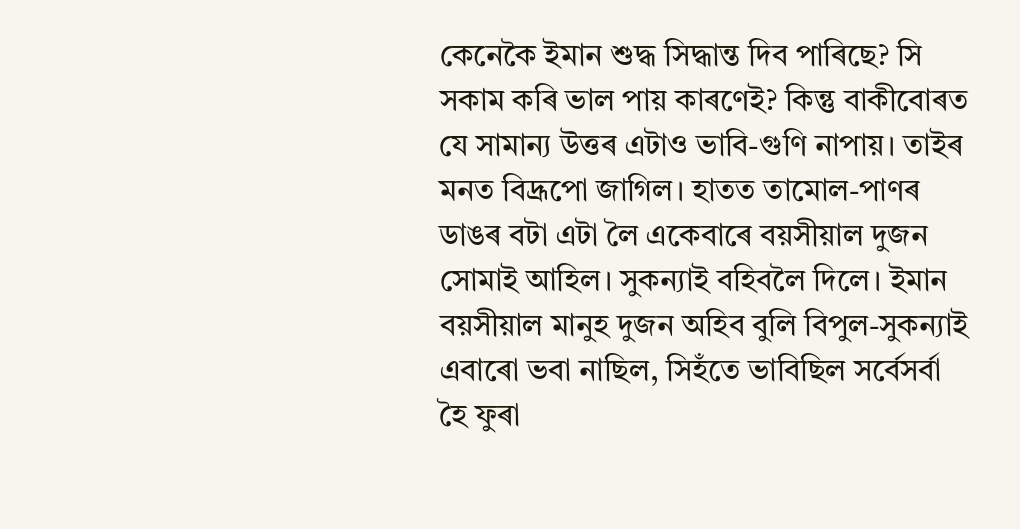কেনেকৈ ইমান শুদ্ধ সিদ্ধান্ত দিব পাৰিছে? সি সকাম কৰি ভাল পায় কাৰণেই? কিন্তু বাকীবোৰত যে সামান্য উত্তৰ এটাও ভাবি-গুণি নাপায়। তাইৰ মনত বিদ্ৰূপো জাগিল। হাতত তামোল-পাণৰ ডাঙৰ বটা এটা লৈ একেবাৰে বয়সীয়াল দুজন সোমাই আহিল। সুকন্যাই বহিবলৈ দিলে। ইমান বয়সীয়াল মানুহ দুজন অহিব বুলি বিপুল-সুকন্যাই এবাৰো ভবা নাছিল, সিহঁতে ভাবিছিল সৰ্বেসৰ্বা হৈ ফুৰা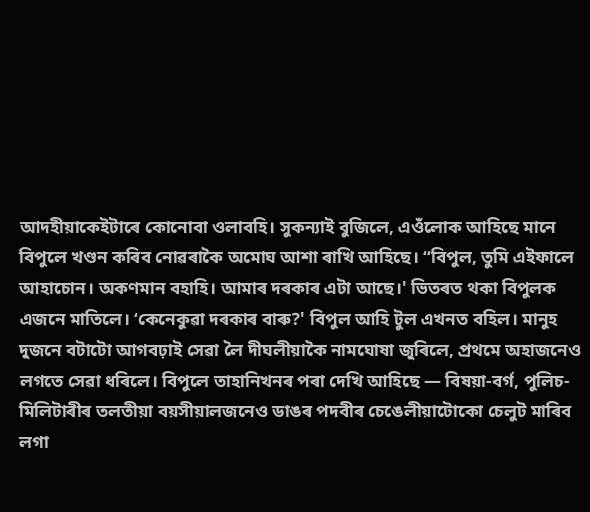আদহীয়াকেইটাৰে কোনোবা ওলাবহি। সুকন্যাই বুজিলে, এওঁলোক আহিছে মানে বিপুলে খণ্ডন কৰিব নোৱৰাকৈ অমোঘ আশা ৰাখি আহিছে। “বিপুল, তুমি এইফালে আহাচোন। অকণমান বহাহি। আমাৰ দৰকাৰ এটা আছে।' ভিতৰত থকা বিপুলক এজনে মাতিলে। ‘কেনেকুৱা দৰকাৰ বাৰু?' বিপুল আহি টুল এখনত বহিল। মানুহ দুজনে বটাটো আগবঢ়াই সেৱা লৈ দীঘলীয়াকৈ নামঘোষা জুৰিলে, প্ৰথমে অহাজনেও লগতে সেৱা ধৰিলে। বিপুলে তাহানিখনৰ পৰা দেখি আহিছে — বিষয়া-বৰ্গ, পুলিচ-মিলিটাৰীৰ তলতীয়া বয়সীয়ালজনেও ডাঙৰ পদবীৰ চেঙেলীয়াটোকো চেলুট মাৰিব লগা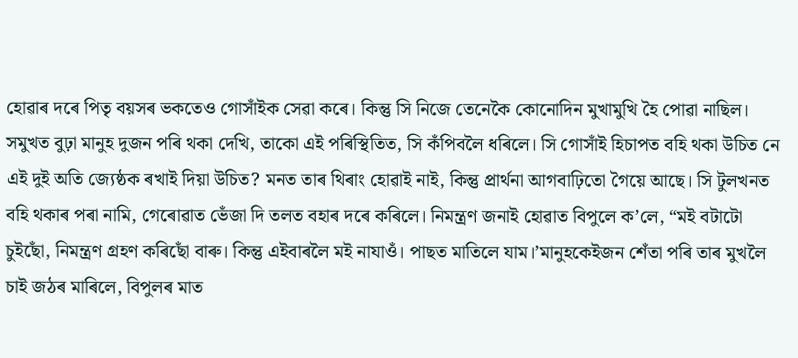হোৱাৰ দৰে পিতৃ বয়সৰ ভকতেও গোসাঁইক সেৱা কৰে। কিন্তু সি নিজে তেনেকৈ কোনোদিন মুখামুখি হৈ পোৱা নাছিল। সমুখত বুঢ়া মানুহ দুজন পৰি থকা দেখি, তাকো এই পৰিস্থিতিত, সি কঁপিবলৈ ধৰিলে। সি গোসাঁই হিচাপত বহি থকা উচিত নে এই দুই অতি জ্যেষ্ঠক ৰখাই দিয়া উচিত? মনত তাৰ থিৰাং হোৱাই নাই, কিন্তু প্ৰাৰ্থনা আগবাঢ়িতো গৈয়ে আছে। সি টুলখনত বহি থকাৰ পৰা নামি, গেৰোৱাত ভেঁজা দি তলত বহাৰ দৰে কৰিলে। নিমন্ত্ৰণ জনাই হোৱাত বিপুলে ক’লে, “মই বটাটো চুইছোঁ, নিমন্ত্ৰণ গ্ৰহণ কৰিছোঁ বাৰু। কিন্তু এইবাৰলৈ মই নাযাওঁ। পাছত মাতিলে যাম।’মানুহকেইজন শেঁতা পৰি তাৰ মুখলৈ চাই জঠৰ মাৰিলে, বিপুলৰ মাত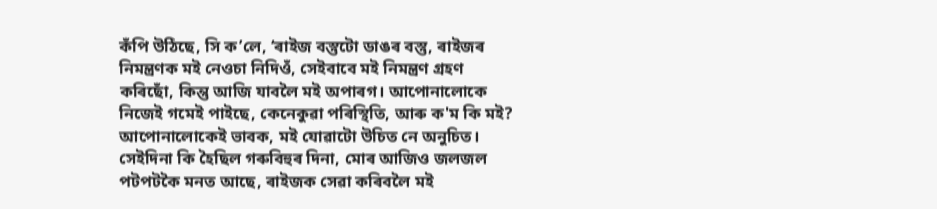কঁপি উঠিছে, সি ক’লে, ‘ৰাইজ বস্তুটো ডাঙৰ বস্তু, ৰাইজৰ নিমন্ত্ৰণক মই নেওচা নিদিওঁ, সেইবাবে মই নিমন্ত্ৰণ গ্ৰহণ কৰিছোঁ, কিন্তু আজি যাবলৈ মই অপাৰগ। আপোনালোকে নিজেই গমেই পাইছে, কেনেকুৱা পৰিস্থিতি, আৰু ক'ম কি মই? আপোনালোকেই ভাবক, মই যোৱাটো উচিত নে অনুচিত। সেইদিনা কি হৈছিল গৰুবিহুৰ দিনা, মোৰ আজিও জলজল পটপটকৈ মনত আছে, ৰাইজক সেৱা কৰিবলৈ মই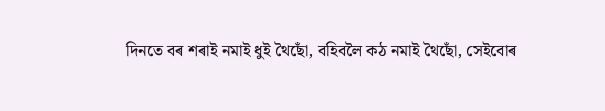দিনতে বৰ শৰাই নমাই ধুই থৈছোঁ, বহিবলৈ কঠ নমাই থৈছোঁ, সেইবোৰ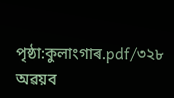পৃষ্ঠা:কুলাংগাৰ.pdf/৩২৮
অৱয়ব